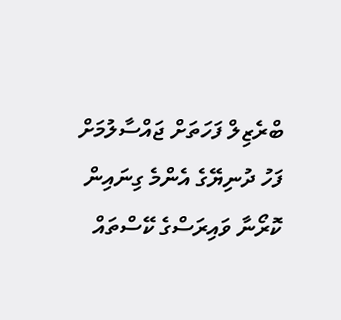ބްރެޒިލް ފަހަތަށް ޖައްސާލުމަށް ފަހު ދުނިޔޭގެ އެންމެ ގިނައިން ކޮރޯނާ ވައިރަސްގެ ކޭސްތައް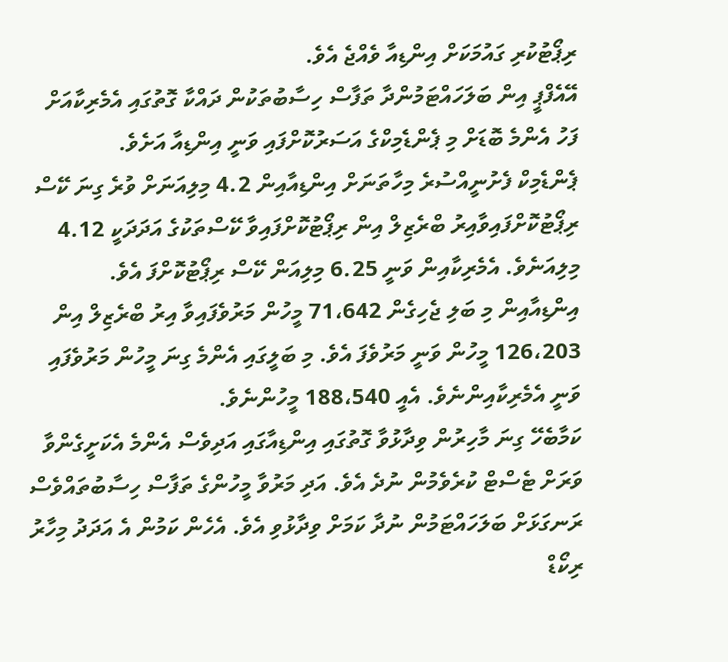ރިޕޯޓުކުރި ގައުމަކަށް އިންޑިއާ ވެއްޖެ އެވެ.
އޭއެފްޕީ އިން ބަލަހައްޓަމުންދާ ތަފާސް ހިސާބުތަކުން ދައްކާ ގޮތުގައި އެމެރިކާއަށް ފަހު އެންމެ ބޮޑަށް މި ޕެންޑެމިކްގެ އަސަރުކޮށްފައި ވަނީ އިންޑިއާ އަށެވެ.
ޕެންޑެމިކް ފެށުނީއްސުރެ މިހާތަނަށް އިންޑިއާއިން 4.2 މިލިއަނަށް ވުރެ ގިނަ ކޭސް ރިޕޯޓުކޮށްފައިވާއިރު ބްރެޒިލް އިން ރިޕޯޓުކޮށްފައިވާ ކޭސްތަކުގެ އަދަދަކީ 4.12 މިލިއަނެވެ. އެމެރިކާއިން ވަނީ 6.25 މިލިއަން ކޭސް ރިޕޯޓުކޮށްފަ އެވެ.
އިންޑިއާއިން މި ބަލި ޖެހިގެން 71،642 މީހުން މަރުވެފައިވާ އިރު ބްރެޒިލް އިން 126،203 މީހުން ވަނީ މަރުވެފަ އެވެ. މި ބަލީގައި އެންމެ ގިނަ މީހުން މަރުވެފައި ވަނީ އެމެރިކާއިންނެވެ. އެއީ 188،540 މީހުންނެވެ.
ކަމާބެހޭ ގިނަ މާހިރުން ވިދާޅުވާ ގޮތުގައި އިންޑިއާގައި އަދިވެސް އެންމެ އެކަށީގެންވާ ވަރަށް ޓެސްޓް ކުރެވެމުން ނުދެ އެވެ. އަދި މަރުވާ މީހުންގެ ތަފާސް ހިސާބުތައްވެސް ރަނގަޅަށް ބަލަހައްޓަމުން ނުދާ ކަމަށް ވިދާޅުވި އެވެ. އެހެން ކަމުން އެ އަދަދު މިހާރު ރިކޯޑް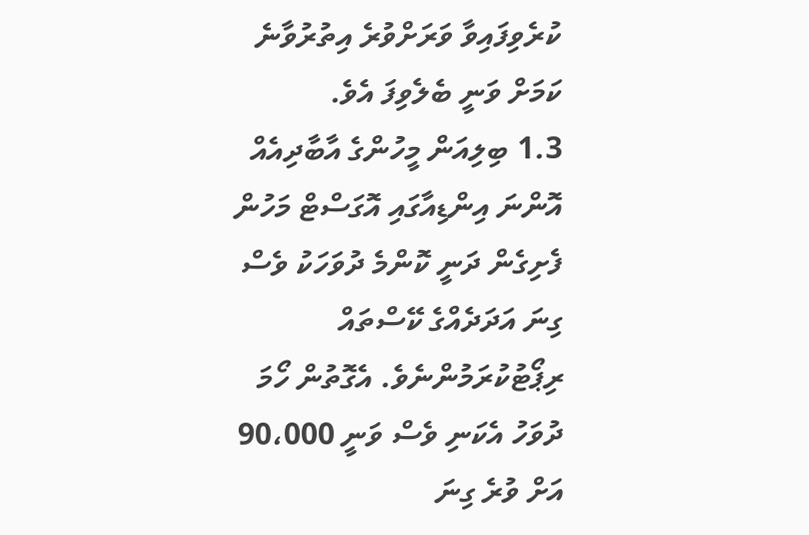ކުރެވިފައިވާ ވަރަށްވުރެ އިތުރުވާނެ ކަމަށް ވަނީ ބެލެވިފަ އެވެ.
1.3 ބިލިއަން މީހުންގެ އާބާދިއެއް އޮންނަ އިންޑިއާގައި އޮގަސްޓް މަހުން ފެށިގެން ދަނީ ކޮންމެ ދުވަހަކު ވެސް ގިނަ އަދަދެއްގެ ކޭސްތައް ރިޕޯޓުކުރަމުންނެވެ. އެގޮތުން ހޯމަ ދުވަހު އެކަނި ވެސް ވަނީ 90،000 އަށް ވުރެ ގިނަ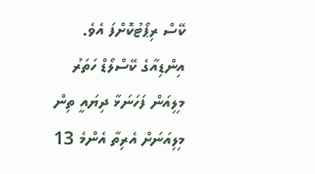ކޭސް ރިޕޯޓުކޮށްފަ އެވެ.
އިންޑިއާގެ ކޭސްލޯޑް ހަތަރު މިލިއަން ފަހަނަޅާ ދިޔައީ ތިން މިލިއަނަށް އެރިތާ އެންމެ 13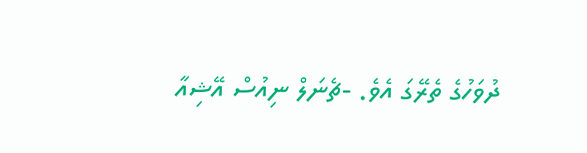ދުވަހުގެ ތެރޭގަ އެވެ. -ޗެނަލް ނިއުސް އޭޝިއާ